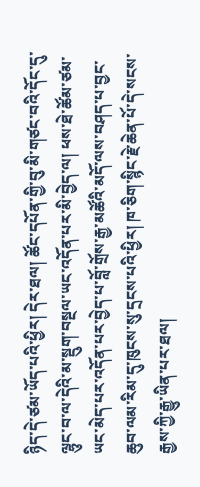ཉིད་དེ་ཙམ་ཡོད་པའི་ཕྱིར། དེར་ཐལ། ཚོང་དཔོན་གྱི་བུ་མི་གཙང་བའི་དོང་དུ་ལྷུང་བ་ལ་དེའི་མ་སྡུག་བསྔལ་ཡང་འདོན་པར་མི་བྱེད་ལ། ཕས་ཐེ་ཚོམ་ཙམ་ཡང་མེད་པར་འདོན་པར་བྱེད་པ་བློ་གྲོས་རྒྱ་མཚོའི་མདོ་ལས་བཤད་པ་བྱང་ཆུབ་ལམ་རིམ་དུ་ཁུངས་སུ་དྲངས་པའི་ཕྱིར། ཁ་ཅིག་སྙིང་རྗེ་ཆེན་པོ་དེ་སངས་རྒྱས་ཀྱི་རྒྱུ་ཡིན་པར་ཐལ།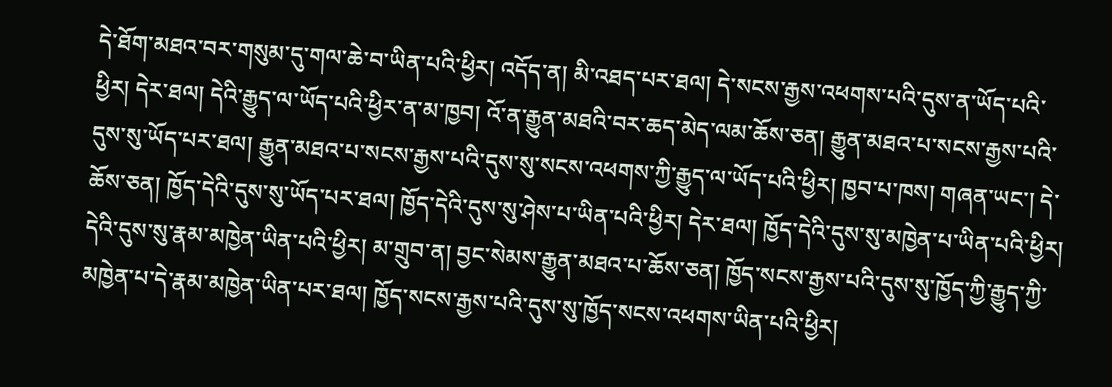དེ་ཐོག་མཐའ་བར་གསུམ་དུ་གལ་ཆེ་བ་ཡིན་པའི་ཕྱིར། འདོད་ན། མི་འཐད་པར་ཐལ། དེ་སངས་རྒྱས་འཕགས་པའི་དུས་ན་ཡོད་པའི་ཕྱིར། དེར་ཐལ། དེའི་རྒྱུད་ལ་ཡོད་པའི་ཕྱིར་ན་མ་ཁྱབ། འོ་ན་རྒྱུན་མཐའི་བར་ཆད་མེད་ལམ་ཆོས་ཅན། རྒྱུན་མཐའ་པ་སངས་རྒྱས་པའི་དུས་སུ་ཡོད་པར་ཐལ། རྒྱུན་མཐའ་པ་སངས་རྒྱས་པའི་དུས་སུ་སངས་འཕགས་ཀྱི་རྒྱུད་ལ་ཡོད་པའི་ཕྱིར། ཁྱབ་པ་ཁས། གཞན་ཡང་། དེ་ཆོས་ཅན། ཁྱོད་དེའི་དུས་སུ་ཡོད་པར་ཐལ། ཁྱོད་དེའི་དུས་སུ་ཤེས་པ་ཡིན་པའི་ཕྱིར། དེར་ཐལ། ཁྱོད་དེའི་དུས་སུ་མཁྱེན་པ་ཡིན་པའི་ཕྱིར། དེའི་དུས་སུ་རྣམ་མཁྱེན་ཡིན་པའི་ཕྱིར། མ་གྲུབ་ན། བྱང་སེམས་རྒྱུན་མཐའ་པ་ཆོས་ཅན། ཁྱོད་སངས་རྒྱས་པའི་དུས་སུ་ཁྱོད་ཀྱི་རྒྱུད་ཀྱི་མཁྱེན་པ་དེ་རྣམ་མཁྱེན་ཡིན་པར་ཐལ། ཁྱོད་སངས་རྒྱས་པའི་དུས་སུ་ཁྱོད་སངས་འཕགས་ཡིན་པའི་ཕྱིར།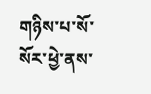གཉིས་པ་སོ་སོར་ཕྱེ་ནས་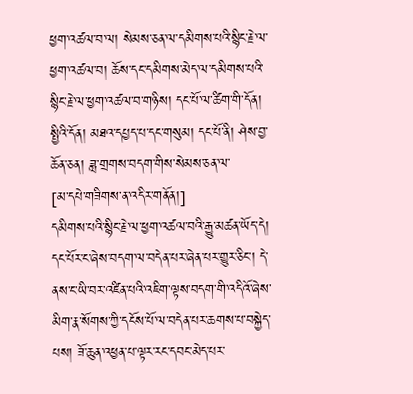ཕྱག་འཚལ་བ་ལ། སེམས་ཅན་ལ་དམིགས་པའི་སྙིང་རྗེ་ལ་ཕྱག་འཚལ་བ། ཆོས་དང་དམིགས་མེད་ལ་དམིགས་པའི་སྙིང་རྗེ་ལ་ཕྱག་འཚལ་བ་གཉིས། དང་པོ་ལ་ཚིག་གི་དོན། སྤྱིའི་དོན། མཐའ་དཔྱད་པ་དང་གསུམ། དང་པོ་ནི། ཤེས་བྱ་ཆོན་ཅན། ཟླ་གྲགས་བདག་གིས་སེམས་ཅན་ལ་
[མ་དཔེ་གཟིགས་ན་འདིར་གནོན།]
དམིགས་པའི་སྙིང་རྗེ་ལ་ཕྱག་འཚལ་བའི་རྒྱུ་མཚན་ཡོད་དེ། དང་པོར་ང་ཞེས་བདག་ལ་བདེན་པར་ཞེན་པར་གྱུར་ཅིང་། དེ་ནས་ང་ཡི་བར་འཛིན་པའི་འཇིག་ལྟས་བདག་གི་འདིའོ་ཞེས་མིག་རྣ་སོགས་ཀྱི་དངོས་པོ་ལ་བདེན་པར་ཆགས་པ་བསྐྱེད་པས། ཟོ་ཆུན་འཕྱན་པ་ལྟར་རང་དབང་མེད་པར་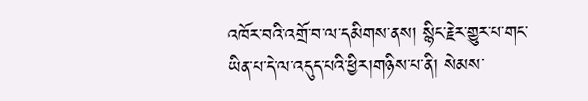འཁོར་བའི་འགྲོ་བ་ལ་དམིགས་ནས། སྙིང་རྗེར་གྱུར་པ་གང་ཡིན་པ་དེ་ལ་འདུད་པའི་ཕྱིར།གཉིས་པ་ནི། སེམས་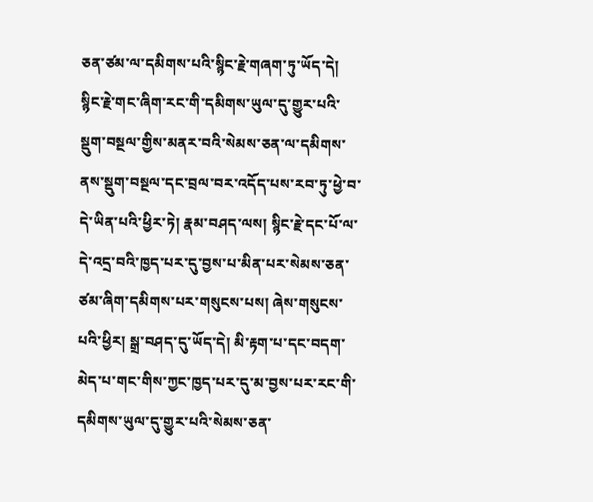ཅན་ཙམ་ལ་དམིགས་པའི་སྙིང་རྗེ་གཞག་ཏུ་ཡོད་དེ། སྙིང་རྗེ་གང་ཞིག་རང་གི་དམིགས་ཡུལ་དུ་གྱུར་པའི་སྡུག་བསྔལ་གྱིས་མནར་བའི་སེམས་ཅན་ལ་དམིགས་ནས་སྡུག་བསྔལ་དང་བྲལ་བར་འདོད་པས་རབ་ཏུ་ཕྱེ་བ་དེ་ཡིན་པའི་ཕྱིར་ཏེ། རྣམ་བཤད་ལས། སྙིང་རྗེ་དང་པོ་ལ་དེ་འདྲ་བའི་ཁྱད་པར་དུ་བྱས་པ་མིན་པར་སེམས་ཅན་ཙམ་ཞིག་དམིགས་པར་གསུངས་པས། ཞེས་གསུངས་པའི་ཕྱིར། སྒྲ་བཤད་དུ་ཡོད་དེ། མི་རྟག་པ་དང་བདག་མེད་པ་གང་གིས་ཀྱང་ཁྱད་པར་དུ་མ་བྱས་པར་རང་གི་དམིགས་ཡུལ་དུ་གྱུར་པའི་སེམས་ཅན་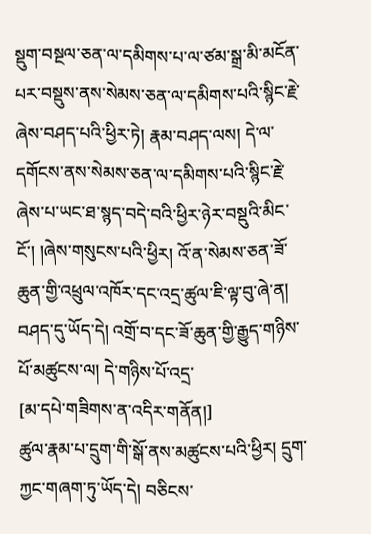སྡུག་བསྔལ་ཅན་ལ་དམིགས་པ་ལ་ཙམ་སྒྲ་མི་མངོན་པར་བསྡུས་ནས་སེམས་ཅན་ལ་དམིགས་པའི་སྙིང་རྗེ་ཞེས་བཤད་པའི་ཕྱིར་ཏེ། རྣམ་བཤད་ལས། དེ་ལ་དགོངས་ནས་སེམས་ཅན་ལ་དམིགས་པའི་སྙིང་རྗེ་ཞེས་པ་ཡང་ཐ་སྙད་བདེ་བའི་ཕྱིར་ཉེར་བསྡུའི་མིང་ངོ་། །ཞེས་གསུངས་པའི་ཕྱིར། འོ་ན་སེམས་ཅན་ཟོ་ཆུན་གྱི་འཕྲུལ་འཁོར་དང་འདྲ་ཚུལ་ཇི་ལྟ་བུ་ཞེ་ན། བཤད་དུ་ཡོད་དེ། འགྲོ་བ་དང་ཟོ་ཆུན་གྱི་རྒྱུད་གཉིས་པོ་མཚུངས་ལ། དེ་གཉིས་པོ་འདྲ་
[མ་དཔེ་གཟིགས་ན་འདིར་གནོན།]
ཚུལ་རྣམ་པ་དྲུག་གི་སྒོ་ནས་མཚུངས་པའི་ཕྱིར། དྲུག་ཀྱང་གཞག་ཏུ་ཡོད་དེ། བཅིངས་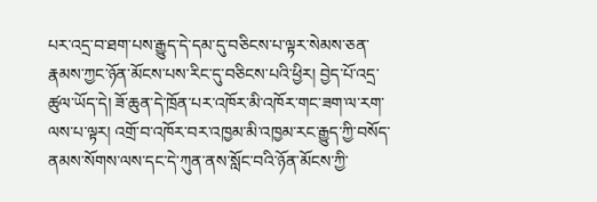པར་འདྲ་བ་ཐག་པས་རྒྱུད་དེ་དམ་དུ་བཅིངས་པ་ལྟར་སེམས་ཅན་རྣམས་ཀྱང་ཉོན་མོངས་པས་རིང་དུ་བཅིངས་པའི་ཕྱིར། བྱེད་པོ་འདྲ་ཚུལ་ཡོད་དེ། ཟོ་ཆུན་དེ་ཁྲོན་པར་འཁོར་མི་འཁོར་གང་ཟག་ལ་རག་ལས་པ་ལྟར། འགྲོ་བ་འཁོར་བར་འཁྱམ་མི་འཁྱམ་རང་རྒྱུད་ཀྱི་བསོད་ནམས་སོགས་ལས་དང་དེ་ཀུན་ནས་སློང་བའི་ཉོན་མོངས་ཀྱི་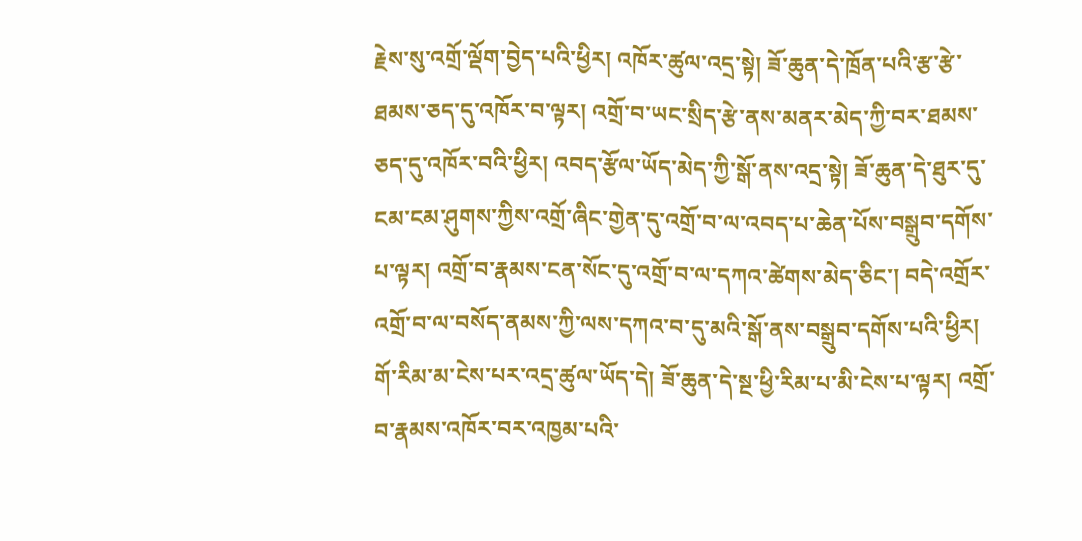རྗེས་སུ་འགྲོ་ལྡོག་བྱེད་པའི་ཕྱིར། འཁོར་ཚུལ་འདྲ་སྟེ། ཟོ་ཆུན་དེ་ཁྲོན་པའི་རྩ་རྩེ་ཐམས་ཅད་དུ་འཁོར་བ་ལྟར། འགྲོ་བ་ཡང་སྲིད་རྩེ་ནས་མནར་མེད་ཀྱི་བར་ཐམས་ཅད་དུ་འཁོར་བའི་ཕྱིར། འབད་རྩོལ་ཡོད་མེད་ཀྱི་སྒོ་ནས་འདྲ་སྟེ། ཟོ་ཆུན་དེ་ཐུར་དུ་ངམ་ངམ་ཤུགས་ཀྱིས་འགྲོ་ཞིང་གྱེན་དུ་འགྲོ་བ་ལ་འབད་པ་ཆེན་པོས་བསྒྲུབ་དགོས་པ་ལྟར། འགྲོ་བ་རྣམས་ངན་སོང་དུ་འགྲོ་བ་ལ་དཀའ་ཚེགས་མེད་ཅིང་། བདེ་འགྲོར་འགྲོ་བ་ལ་བསོད་ནམས་ཀྱི་ལས་དཀའ་བ་དུ་མའི་སྒོ་ནས་བསྒྲུབ་དགོས་པའི་ཕྱིར། གོ་རིམ་མ་ངེས་པར་འདྲ་ཚུལ་ཡོད་དེ། ཟོ་ཆུན་དེ་སྔ་ཕྱི་རིམ་པ་མི་ངེས་པ་ལྟར། འགྲོ་བ་རྣམས་འཁོར་བར་འཁྱམ་པའི་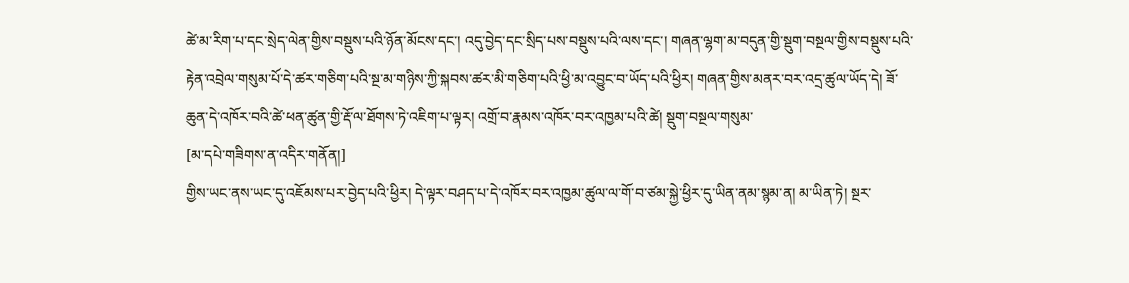ཚེ་མ་རིག་པ་དང་སྲེད་ལེན་གྱིས་བསྡུས་པའི་ཉོན་མོངས་དང་། འདུ་བྱེད་དང་སྲིད་པས་བསྡུས་པའི་ལས་དང་། གཞན་ལྷག་མ་བདུན་གྱི་སྡུག་བསྔལ་གྱིས་བསྡུས་པའི་རྟེན་འབྲེལ་གསུམ་པོ་དེ་ཚར་གཅིག་པའི་སྔ་མ་གཉིས་ཀྱི་སྐབས་ཚར་མི་གཅིག་པའི་ཕྱི་མ་འབྱུང་བ་ཡོད་པའི་ཕྱིར། གཞན་གྱིས་མནར་བར་འདྲ་ཚུལ་ཡོད་དེ། ཟོ་ཆུན་དེ་འཁོར་བའི་ཚེ་ཕན་ཚུན་གྱི་རྡོ་ལ་ཐོགས་ཏེ་འཇིག་པ་ལྟར། འགྲོ་བ་རྣམས་འཁོར་བར་འཁྱམ་པའི་ཚེ། སྡུག་བསྔལ་གསུམ་
[མ་དཔེ་གཟིགས་ན་འདིར་གནོན།]
གྱིས་ཡང་ནས་ཡང་དུ་འཇོམས་པར་བྱེད་པའི་ཕྱིར། དེ་ལྟར་བཤད་པ་དེ་འཁོར་བར་འཁྱམ་ཚུལ་ལ་གོ་བ་ཙམ་སྐྱེ་ཕྱིར་དུ་ཡིན་ནམ་སྙམ་ན། མ་ཡིན་ཏེ། སྔར་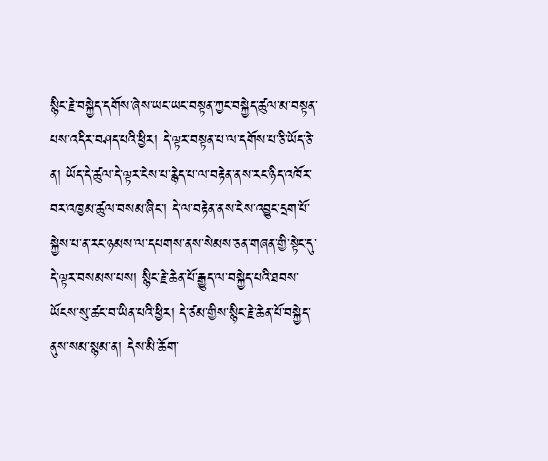སྙིང་རྗེ་བསྐྱེད་དགོས་ཞེས་ཡང་ཡང་བསྟན་ཀྱང་བསྐྱེད་ཚུལ་མ་བསྟན་པས་འདིར་བཤད་པའི་ཕྱིར། དེ་ལྟར་བསྟན་པ་ལ་དགོས་པ་ཅི་ཡོད་ཅེ་ན། ཡོད་དེ་ཚུལ་དེ་ལྟར་ངེས་པ་རྙེད་པ་ལ་བརྟེན་ནས་རང་ཉིད་འཁོར་བར་འཁྱམ་ཚུལ་བསམ་ཞིང་། དེ་ལ་བརྟེན་ནས་ངེས་འབྱུང་དྲག་པོ་སྐྱེས་པ་ན་རང་ཉམས་ལ་དཔགས་ནས་སེམས་ཅན་གཞན་གྱི་སྟེང་དུ་དེ་ལྟར་བསམས་པས། སྙིང་རྗེ་ཆེན་པོ་རྒྱུད་ལ་བསྐྱེད་པའི་ཐབས་ཡོངས་སུ་ཚང་བ་ཡིན་པའི་ཕྱིར། དེ་ཙམ་གྱིས་སྙིང་རྗེ་ཆེན་པོ་བསྐྱེད་ནུས་སམ་སྙམ་ན། དེས་མི་ཆོག་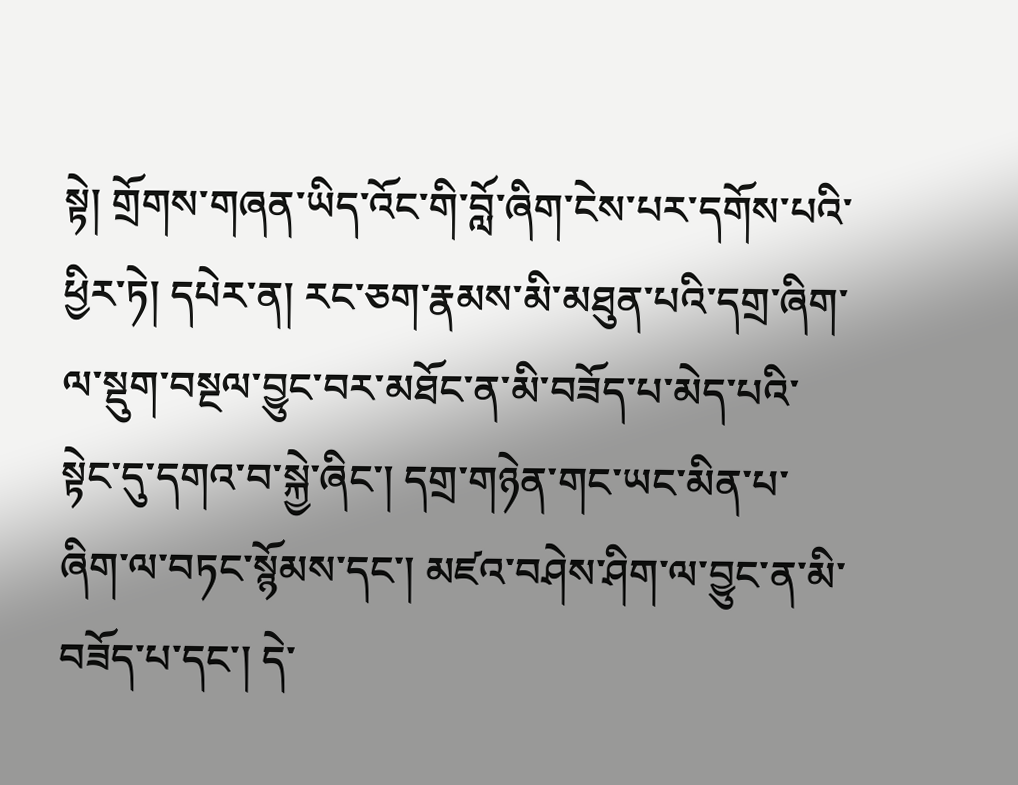སྟེ། གྲོགས་གཞན་ཡིད་འོང་གི་བློ་ཞིག་ངེས་པར་དགོས་པའི་ཕྱིར་ཏེ། དཔེར་ན། རང་ཅག་རྣམས་མི་མཐུན་པའི་དགྲ་ཞིག་ལ་སྡུག་བསྔལ་བྱུང་བར་མཐོང་ན་མི་བཟོད་པ་མེད་པའི་སྟེང་དུ་དགའ་བ་སྐྱེ་ཞིང་། དགྲ་གཉེན་གང་ཡང་མིན་པ་ཞིག་ལ་བཏང་སྙོམས་དང་། མཛའ་བཤེས་ཤིག་ལ་བྱུང་ན་མི་བཟོད་པ་དང་། དེ་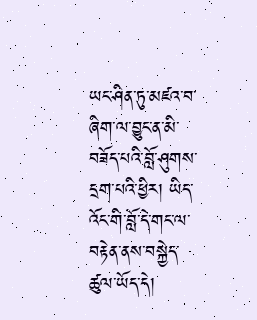ཡང་ཤིན་ཏུ་མཛའ་བ་ཞིག་ལ་བྱུང་ན་མི་བཟོད་པའི་བློ་ཤུགས་དྲག་པའི་ཕྱིར། ཡིད་འོང་གི་བློ་དེ་གང་ལ་བརྟེན་ནས་བསྐྱེད་ཚུལ་ཡོད་དེ།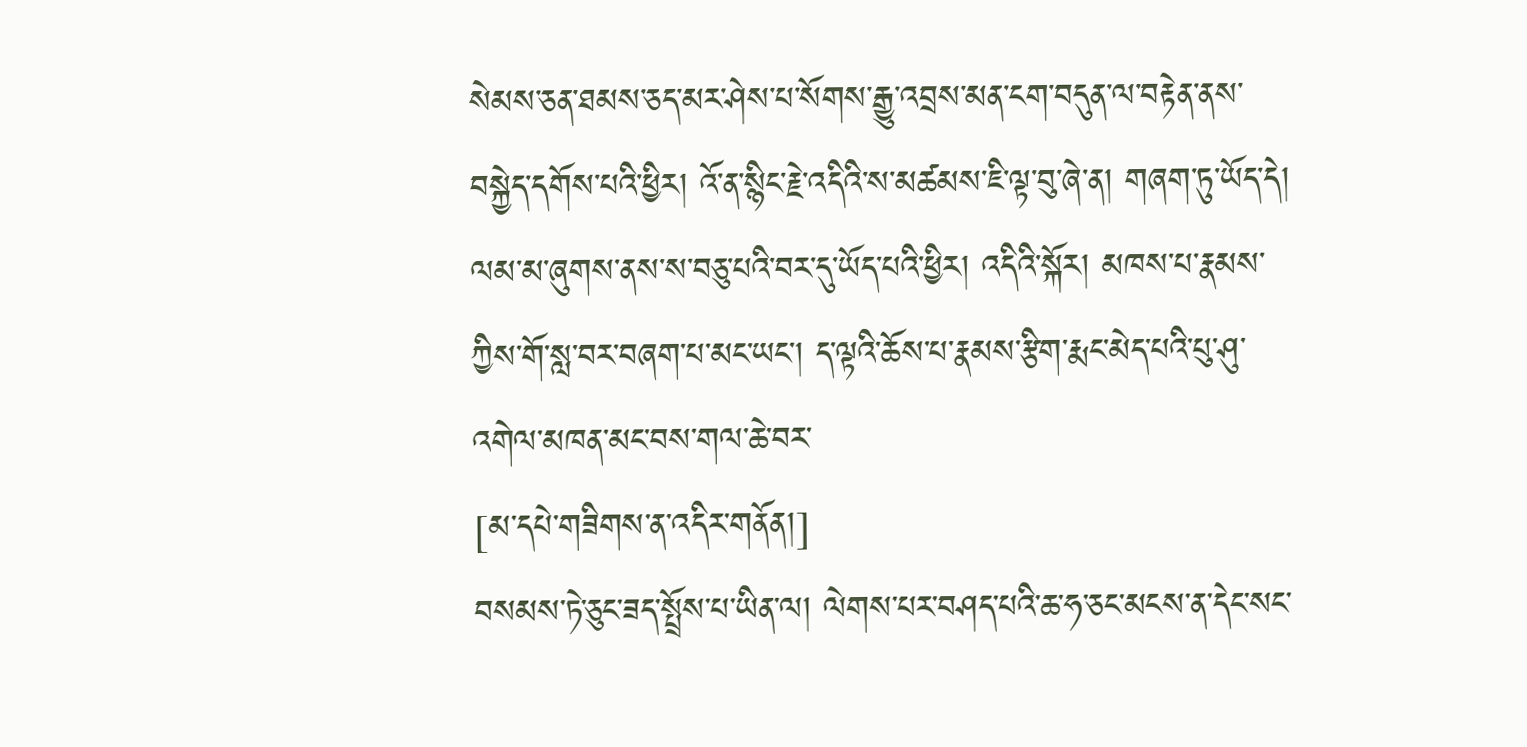སེམས་ཅན་ཐམས་ཅད་མར་ཤེས་པ་སོགས་རྒྱུ་འབྲས་མན་ངག་བདུན་ལ་བརྟེན་ནས་བསྐྱེད་དགོས་པའི་ཕྱིར། འོ་ན་སྙིང་རྗེ་འདིའི་ས་མཚམས་ཇི་ལྟ་བུ་ཞེ་ན། གཞག་ཏུ་ཡོད་དེ། ལམ་མ་ཞུགས་ནས་ས་བཅུ་པའི་བར་དུ་ཡོད་པའི་ཕྱིར། འདིའི་སྐོར། མཁས་པ་རྣམས་ཀྱིས་གོ་སླ་བར་བཞག་པ་མང་ཡང་། ད་ལྟའི་ཆོས་པ་རྣམས་རྩིག་རྨང་མེད་པའི་པུ་ཤུ་འགེལ་མཁན་མང་བས་གལ་ཆེ་བར་
[མ་དཔེ་གཟིགས་ན་འདིར་གནོན།]
བསམས་ཏེ་ཅུང་ཟད་སྤྲོས་པ་ཡིན་ལ། ལེགས་པར་བཤད་པའི་ཆ་ཧ་ཅང་མངས་ན་དེང་སང་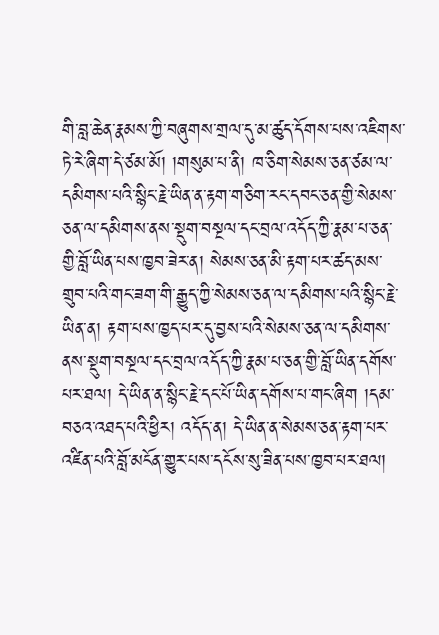གི་བླ་ཆེན་རྣམས་ཀྱི་བཞུགས་གྲལ་དུ་མ་ཚུད་དོགས་པས་འཇིགས་ཏེ་རེ་ཞིག་དེ་ཙམ་མོ། །གསུམ་པ་ནི། ཁ་ཅིག་སེམས་ཅན་ཙམ་ལ་དམིགས་པའི་སྙིང་རྗེ་ཡིན་ན་རྟག་གཅིག་རང་དབང་ཅན་གྱི་སེམས་ཅན་ལ་དམིགས་ནས་སྡུག་བསྔལ་དང་བྲལ་འདོད་ཀྱི་རྣམ་པ་ཅན་གྱི་བློ་ཡིན་པས་ཁྱབ་ཟེར་ན། སེམས་ཅན་མི་རྟག་པར་ཚད་མས་གྲུབ་པའི་གང་ཟག་གི་རྒྱུད་ཀྱི་སེམས་ཅན་ལ་དམིགས་པའི་སྙིང་རྗེ་ཡིན་ན། རྟག་པས་ཁྱད་པར་དུ་བྱས་པའི་སེམས་ཅན་ལ་དམིགས་ནས་སྡུག་བསྔལ་དང་བྲལ་འདོད་ཀྱི་རྣམ་པ་ཅན་གྱི་བློ་ཡིན་དགོས་པར་ཐལ། དེ་ཡིན་ན་སྙིང་རྗེ་དང་པོ་ཡིན་དགོས་པ་གང་ཞིག །དམ་བཅའ་འཐད་པའི་ཕྱིར། འདོད་ན། དེ་ཡིན་ན་སེམས་ཅན་རྟག་པར་འཛིན་པའི་བློ་མངོན་གྱུར་པས་དངོས་སུ་ཟིན་པས་ཁྱབ་པར་ཐལ།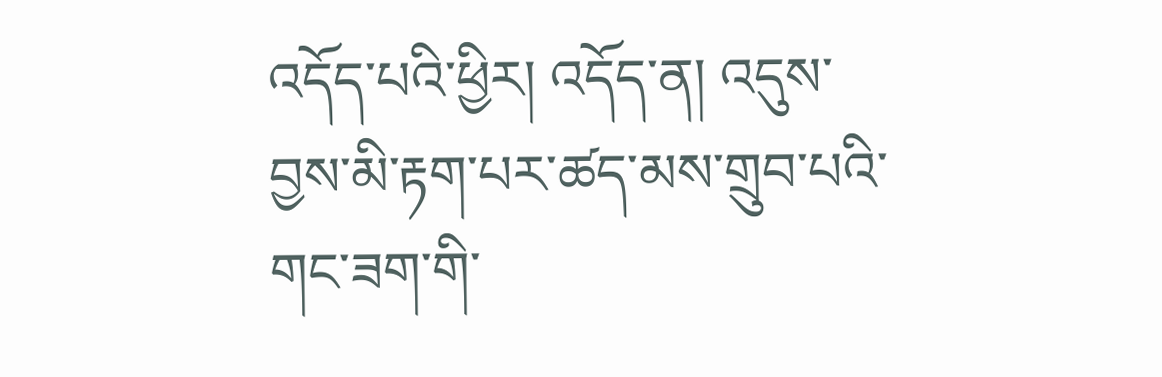འདོད་པའི་ཕྱིར། འདོད་ན། འདུས་བྱས་མི་རྟག་པར་ཚད་མས་གྲུབ་པའི་གང་ཟག་གི་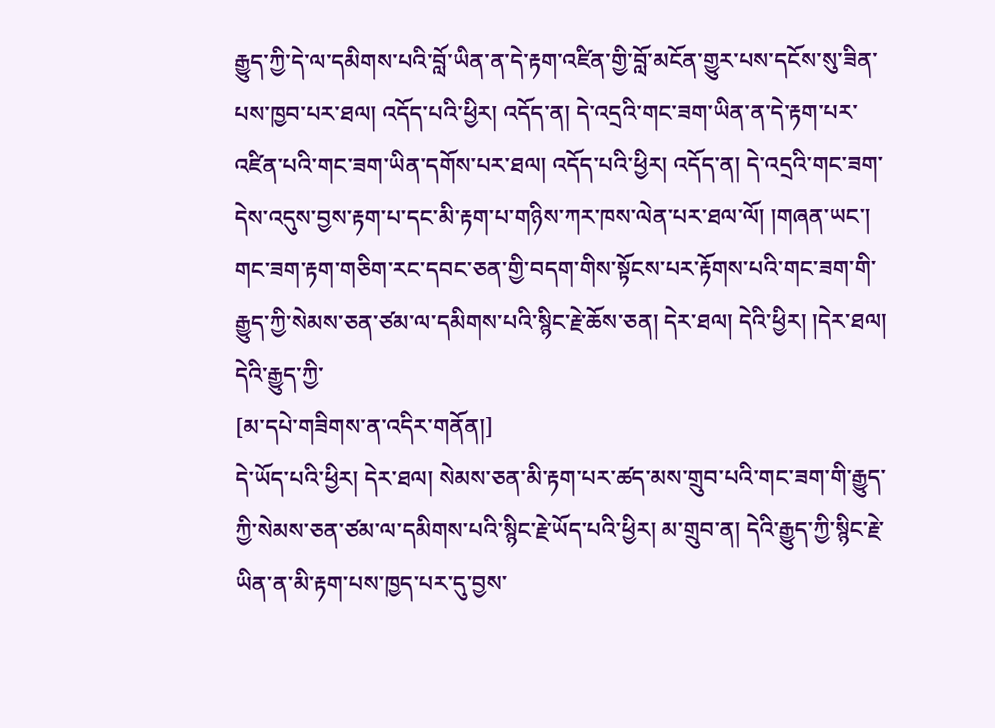རྒྱུད་ཀྱི་དེ་ལ་དམིགས་པའི་བློ་ཡིན་ན་དེ་རྟག་འཛིན་གྱི་བློ་མངོན་གྱུར་པས་དངོས་སུ་ཟིན་པས་ཁྱབ་པར་ཐལ། འདོད་པའི་ཕྱིར། འདོད་ན། དེ་འདྲའི་གང་ཟག་ཡིན་ན་དེ་རྟག་པར་འཛིན་པའི་གང་ཟག་ཡིན་དགོས་པར་ཐལ། འདོད་པའི་ཕྱིར། འདོད་ན། དེ་འདྲའི་གང་ཟག་དེས་འདུས་བྱས་རྟག་པ་དང་མི་རྟག་པ་གཉིས་ཀར་ཁས་ལེན་པར་ཐལ་ལོ། །གཞན་ཡང་། གང་ཟག་རྟག་གཅིག་རང་དབང་ཅན་གྱི་བདག་གིས་སྟོངས་པར་རྟོགས་པའི་གང་ཟག་གི་རྒྱུད་ཀྱི་སེམས་ཅན་ཙམ་ལ་དམིགས་པའི་སྙིང་རྗེ་ཆོས་ཅན། དེར་ཐལ། དེའི་ཕྱིར། །དེར་ཐལ། དེའི་རྒྱུད་ཀྱི་
[མ་དཔེ་གཟིགས་ན་འདིར་གནོན།]
དེ་ཡོད་པའི་ཕྱིར། དེར་ཐལ། སེམས་ཅན་མི་རྟག་པར་ཚད་མས་གྲུབ་པའི་གང་ཟག་གི་རྒྱུད་ཀྱི་སེམས་ཅན་ཙམ་ལ་དམིགས་པའི་སྙིང་རྗེ་ཡོད་པའི་ཕྱིར། མ་གྲུབ་ན། དེའི་རྒྱུད་ཀྱི་སྙིང་རྗེ་ཡིན་ན་མི་རྟག་པས་ཁྱད་པར་དུ་བྱས་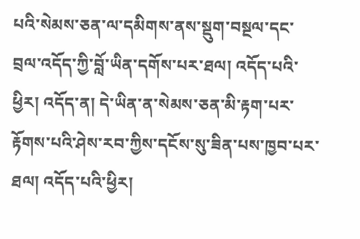པའི་སེམས་ཅན་ལ་དམིགས་ནས་སྡུག་བསྔལ་དང་བྲལ་འདོད་ཀྱི་བློ་ཡིན་དགོས་པར་ཐལ། འདོད་པའི་ཕྱིར། འདོད་ན། དེ་ཡིན་ན་སེམས་ཅན་མི་རྟག་པར་རྟོགས་པའི་ཤེས་རབ་ཀྱིས་དངོས་སུ་ཟིན་པས་ཁྱབ་པར་ཐལ། འདོད་པའི་ཕྱིར།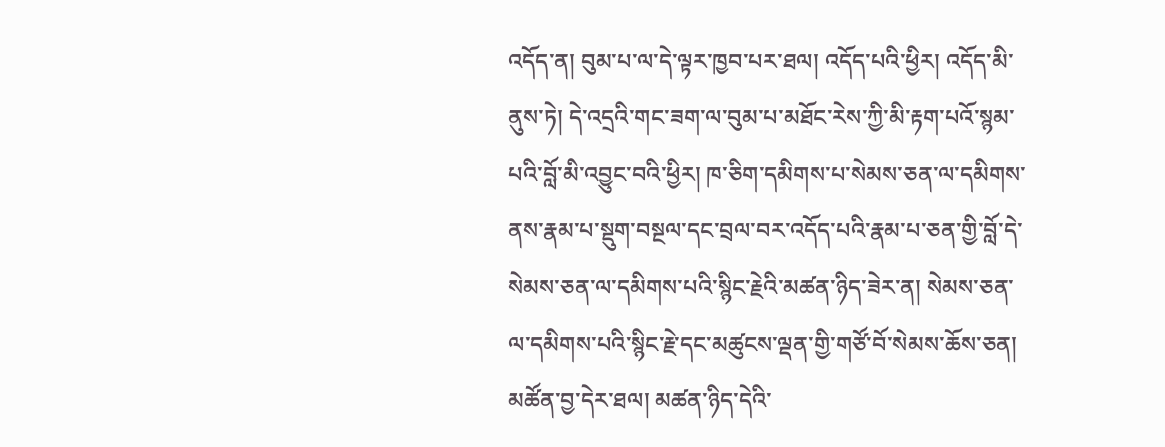འདོད་ན། བུམ་པ་ལ་དེ་ལྟར་ཁྱབ་པར་ཐལ། འདོད་པའི་ཕྱིར། འདོད་མི་ནུས་ཏེ། དེ་འདྲའི་གང་ཟག་ལ་བུམ་པ་མཐོང་རེས་ཀྱི་མི་རྟག་པའོ་སྙམ་པའི་བློ་མི་འབྱུང་བའི་ཕྱིར། ཁ་ཅིག་དམིགས་པ་སེམས་ཅན་ལ་དམིགས་ནས་རྣམ་པ་སྡུག་བསྔལ་དང་བྲལ་བར་འདོད་པའི་རྣམ་པ་ཅན་གྱི་བློ་དེ་སེམས་ཅན་ལ་དམིགས་པའི་སྙིང་རྗེའི་མཚན་ཉིད་ཟེར་ན། སེམས་ཅན་ལ་དམིགས་པའི་སྙིང་རྗེ་དང་མཚུངས་ལྡན་གྱི་གཙོ་བོ་སེམས་ཆོས་ཅན། མཚོན་བྱ་དེར་ཐལ། མཚན་ཉིད་དེའི་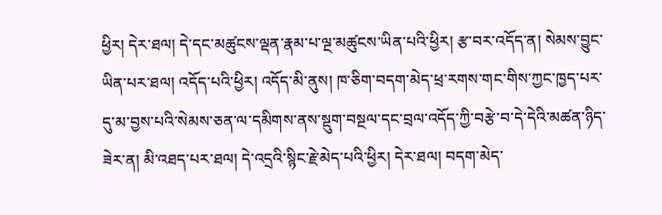ཕྱིར། དེར་ཐལ། དེ་དང་མཚུངས་ལྡན་རྣམ་པ་ལྔ་མཚུངས་ཡིན་པའི་ཕྱིར། རྩ་བར་འདོད་ན། སེམས་བྱུང་ཡིན་པར་ཐལ། འདོད་པའི་ཕྱིར། འདོད་མི་ནུས། ཁ་ཅིག་བདག་མེད་ཕྲ་རགས་གང་གིས་ཀྱང་ཁྱད་པར་དུ་མ་བྱས་པའི་སེམས་ཅན་ལ་དམིགས་ནས་སྡུག་བསྔལ་དང་བྲལ་འདོད་ཀྱི་བརྩེ་བ་དེ་དེའི་མཚན་ཉིད་ཟེར་ན། མི་འཐད་པར་ཐལ། དེ་འདྲའི་སྙིང་རྗེ་མེད་པའི་ཕྱིར། དེར་ཐལ། བདག་མེད་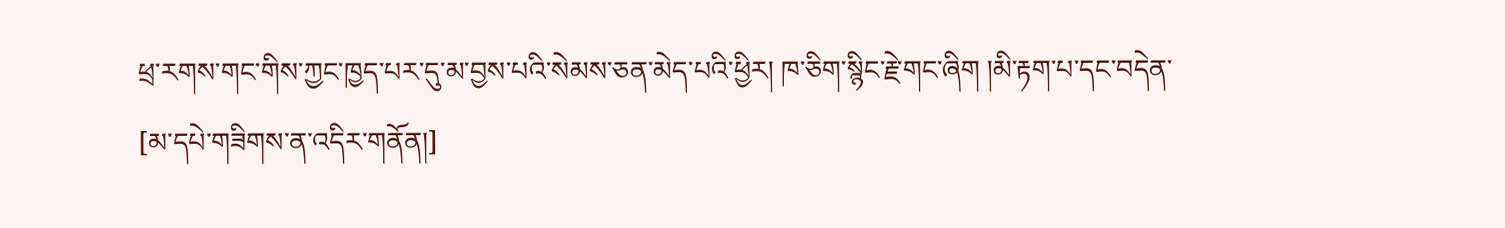ཕྲ་རགས་གང་གིས་ཀྱང་ཁྱད་པར་དུ་མ་བྱས་པའི་སེམས་ཅན་མེད་པའི་ཕྱིར། ཁ་ཅིག་སྙིང་རྗེ་གང་ཞིག །མི་རྟག་པ་དང་བདེན་
[མ་དཔེ་གཟིགས་ན་འདིར་གནོན།]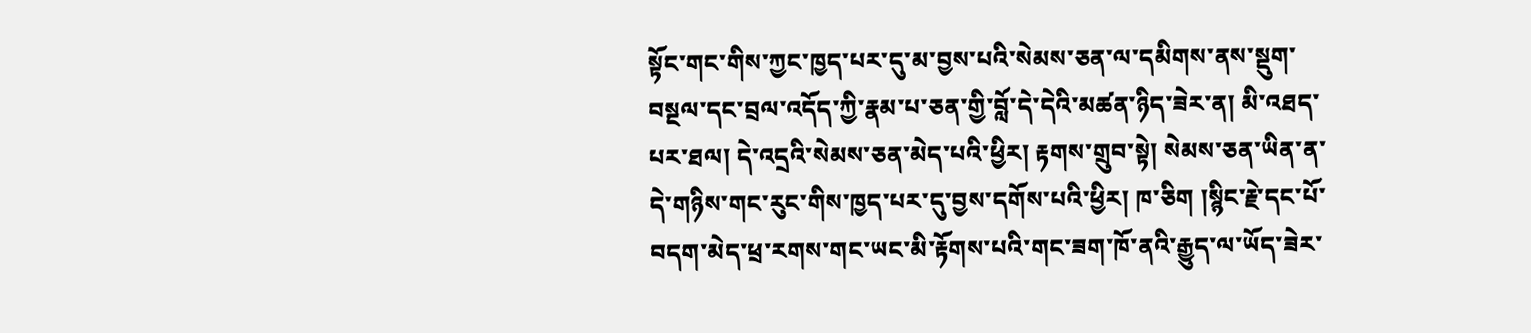སྟོང་གང་གིས་ཀྱང་ཁྱད་པར་དུ་མ་བྱས་པའི་སེམས་ཅན་ལ་དམིགས་ནས་སྡུག་བསྔལ་དང་བྲལ་འདོད་ཀྱི་རྣམ་པ་ཅན་གྱི་བློ་དེ་དེའི་མཚན་ཉིད་ཟེར་ན། མི་འཐད་པར་ཐལ། དེ་འདྲའི་སེམས་ཅན་མེད་པའི་ཕྱིར། རྟགས་གྲུབ་སྟེ། སེམས་ཅན་ཡིན་ན་དེ་གཉིས་གང་རུང་གིས་ཁྱད་པར་དུ་བྱས་དགོས་པའི་ཕྱིར། ཁ་ཅིག །སྙིང་རྗེ་དང་པོ་བདག་མེད་ཕྲ་རགས་གང་ཡང་མི་རྟོགས་པའི་གང་ཟག་ཁོ་ནའི་རྒྱུད་ལ་ཡོད་ཟེར་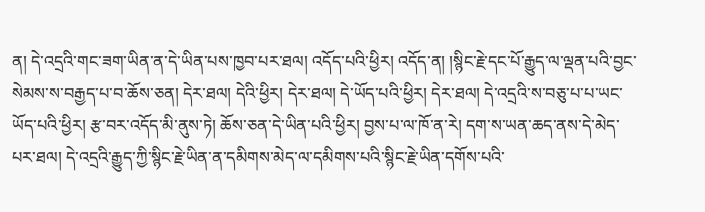ན། དེ་འདྲའི་གང་ཟག་ཡིན་ན་དེ་ཡིན་པས་ཁྱབ་པར་ཐལ། འདོད་པའི་ཕྱིར། འདོད་ན། །སྙིང་རྗེ་དང་པོ་རྒྱུད་ལ་ལྡན་པའི་བྱང་སེམས་ས་བརྒྱད་པ་བ་ཆོས་ཅན། དེར་ཐལ། དེའི་ཕྱིར། དེར་ཐལ། དེ་ཡོད་པའི་ཕྱིར། དེར་ཐལ། དེ་འདྲའི་ས་བཅུ་པ་པ་ཡང་ཡོད་པའི་ཕྱིར། རྩ་བར་འདོད་མི་ནུས་ཏེ། ཆོས་ཅན་དེ་ཡིན་པའི་ཕྱིར། བྱས་པ་ལ་ཁོ་ན་རེ། དག་ས་ཡན་ཆད་ནས་དེ་མེད་པར་ཐལ། དེ་འདྲའི་རྒྱུད་ཀྱི་སྙིང་རྗེ་ཡིན་ན་དམིགས་མེད་ལ་དམིགས་པའི་སྙིང་རྗེ་ཡིན་དགོས་པའི་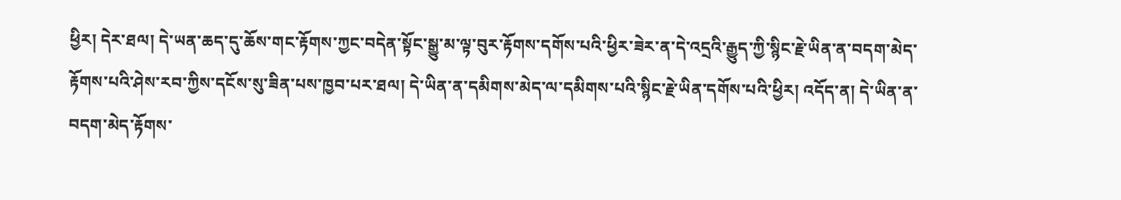ཕྱིར། དེར་ཐལ། དེ་ཡན་ཆད་དུ་ཆོས་གང་རྟོགས་ཀྱང་བདེན་སྟོང་སྒྱུ་མ་ལྟ་བུར་རྟོགས་དགོས་པའི་ཕྱིར་ཟེར་ན་དེ་འདྲའི་རྒྱུད་ཀྱི་སྙིང་རྗེ་ཡིན་ན་བདག་མེད་རྟོགས་པའི་ཤེས་རབ་ཀྱིས་དངོས་སུ་ཟིན་པས་ཁྱབ་པར་ཐལ། དེ་ཡིན་ན་དམིགས་མེད་ལ་དམིགས་པའི་སྙིང་རྗེ་ཡིན་དགོས་པའི་ཕྱིར། འདོད་ན། དེ་ཡིན་ན་བདག་མེད་རྟོགས་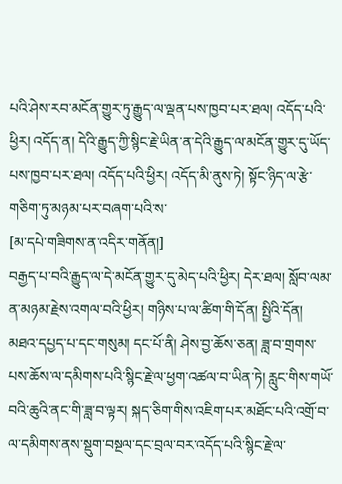པའི་ཤེས་རབ་མངོན་གྱུར་ཏུ་རྒྱུད་ལ་ལྡན་པས་ཁྱབ་པར་ཐལ། འདོད་པའི་ཕྱིར། འདོད་ན། དེའི་རྒྱུད་ཀྱི་སྙིང་རྗེ་ཡིན་ན་དེའི་རྒྱུད་ལ་མངོན་གྱུར་དུ་ཡོད་པས་ཁྱབ་པར་ཐལ། འདོད་པའི་ཕྱིར། འདོད་མི་ནུས་ཏེ། སྟོང་ཉིད་ལ་རྩེ་གཅིག་ཏུ་མཉམ་པར་བཞག་པའི་ས་
[མ་དཔེ་གཟིགས་ན་འདིར་གནོན།]
བརྒྱད་པ་བའི་རྒྱུད་ལ་དེ་མངོན་གྱུར་དུ་མེད་པའི་ཕྱིར། དེར་ཐལ། སློབ་ལམ་ན་མཉམ་རྗེས་འགལ་བའི་ཕྱིར། གཉིས་པ་ལ་ཚིག་གི་དོན། སྤྱིའི་དོན། མཐའ་དཔྱད་པ་དང་གསུམ། དང་པོ་ནི། ཤེས་བྱ་ཆོས་ཅན། ཟླ་བ་གྲགས་པས་ཆོས་ལ་དམིགས་པའི་སྙིང་རྗེ་ལ་ཕྱག་འཚལ་བ་ཡིན་ཏེ། རླུང་གིས་གཡོ་བའི་ཆུའི་ནང་གི་ཟླ་བ་ལྟར། སྐད་ཅིག་གིས་འཇིག་པར་མཐོང་པའི་འགྲོ་བ་ལ་དམིགས་ནས་སྡུག་བསྔལ་དང་བྲལ་བར་འདོད་པའི་སྙིང་རྗེ་ལ་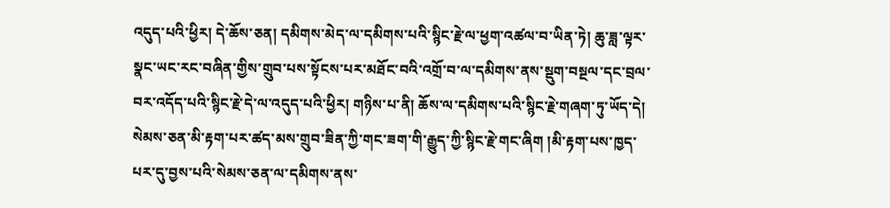འདུད་པའི་ཕྱིར། དེ་ཆོས་ཅན། དམིགས་མེད་ལ་དམིགས་པའི་སྙིང་རྗེ་ལ་ཕྱག་འཚལ་བ་ཡིན་ཏེ། ཆུ་ཟླ་ལྟར་སྣང་ཡང་རང་བཞིན་གྱིས་གྲུབ་པས་སྟོངས་པར་མཐོང་བའི་འགྲོ་བ་ལ་དམིགས་ནས་སྡུག་བསྔལ་དང་བྲལ་བར་འདོད་པའི་སྙིང་རྗེ་དེ་ལ་འདུད་པའི་ཕྱིར། གཉིས་པ་ནི། ཆོས་ལ་དམིགས་པའི་སྙིང་རྗེ་གཞག་ཏུ་ཡོད་དེ། སེམས་ཅན་མི་རྟག་པར་ཚད་མས་གྲུབ་ཟིན་ཀྱི་གང་ཟག་གི་རྒྱུད་ཀྱི་སྙིང་རྗེ་གང་ཞིག །མི་རྟག་པས་ཁྱད་པར་དུ་བྱས་པའི་སེམས་ཅན་ལ་དམིགས་ནས་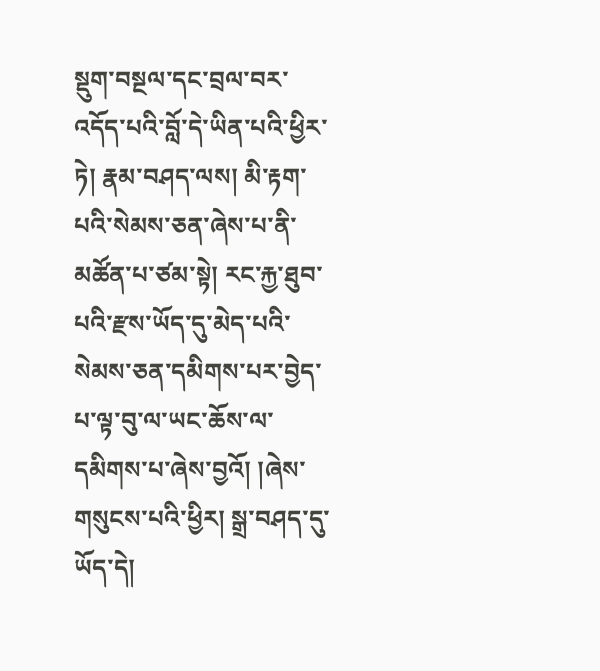སྡུག་བསྔལ་དང་བྲལ་བར་འདོད་པའི་བློ་དེ་ཡིན་པའི་ཕྱིར་ཏེ། རྣམ་བཤད་ལས། མི་རྟག་པའི་སེམས་ཅན་ཞེས་པ་ནི་མཚོན་པ་ཙམ་སྟེ། རང་རྐྱ་ཐུབ་པའི་རྫས་ཡོད་དུ་མེད་པའི་སེམས་ཅན་དམིགས་པར་བྱེད་པ་ལྟ་བུ་ལ་ཡང་ཆོས་ལ་དམིགས་པ་ཞེས་བྱའོ། །ཞེས་གསུངས་པའི་ཕྱིར། སྒྲ་བཤད་དུ་ཡོད་དེ།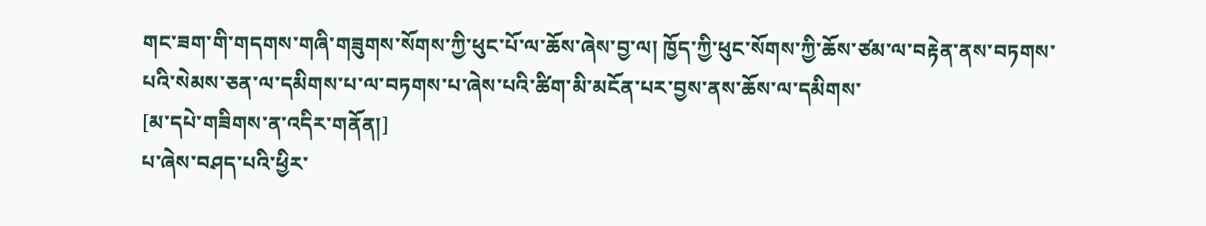གང་ཟག་གི་གདགས་གཞི་གཟུགས་སོགས་ཀྱི་ཕུང་པོ་ལ་ཆོས་ཞེས་བྱ་ལ། ཁྱོད་ཀྱི་ཕུང་སོགས་ཀྱི་ཆོས་ཙམ་ལ་བརྟེན་ནས་བཏགས་པའི་སེམས་ཅན་ལ་དམིགས་པ་ལ་བཏགས་པ་ཞེས་པའི་ཚིག་མི་མངོན་པར་བྱས་ནས་ཆོས་ལ་དམིགས་
[མ་དཔེ་གཟིགས་ན་འདིར་གནོན།]
པ་ཞེས་བཤད་པའི་ཕྱིར་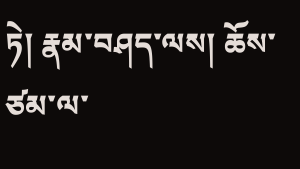ཏེ། རྣམ་བཤད་ལས། ཆོས་ཙམ་ལ་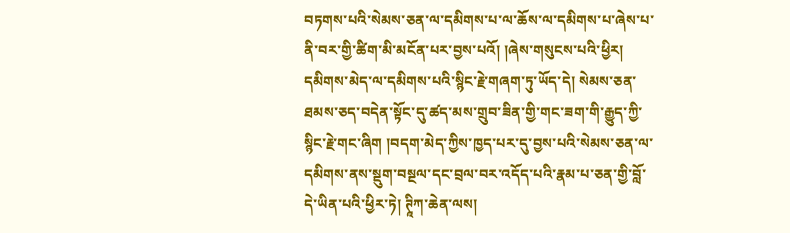བཏགས་པའི་སེམས་ཅན་ལ་དམིགས་པ་ལ་ཆོས་ལ་དམིགས་པ་ཞེས་པ་ནི་བར་གྱི་ཚིག་མི་མངོན་པར་བྱས་པའོ། །ཞེས་གསུངས་པའི་ཕྱིར། དམིགས་མེད་ལ་དམིགས་པའི་སྙིང་རྗེ་གཞག་ཏུ་ཡོད་དེ། སེམས་ཅན་ཐམས་ཅད་བདེན་སྟོང་དུ་ཚད་མས་གྲུབ་ཟིན་གྱི་གང་ཟག་གི་རྒྱུད་ཀྱི་སྙིང་རྗེ་གང་ཞིག །བདག་མེད་ཀྱིས་ཁྱད་པར་དུ་བྱས་པའི་སེམས་ཅན་ལ་དམིགས་ནས་སྡུག་བསྔལ་དང་བྲལ་བར་འདོད་པའི་རྣམ་པ་ཅན་གྱི་བློ་དེ་ཡིན་པའི་ཕྱིར་ཏེ། ཊཱིཀ་ཆེན་ལས།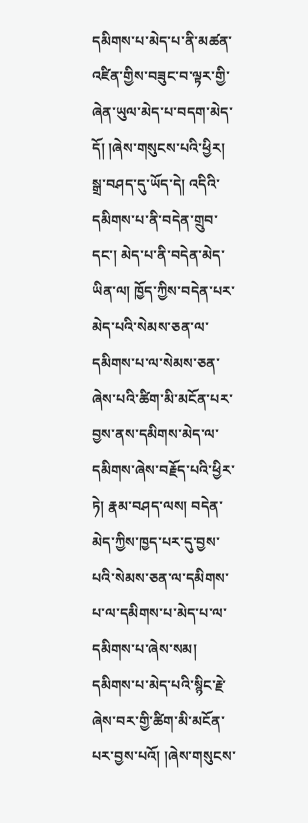དམིགས་པ་མེད་པ་ནི་མཚན་འཛིན་གྱིས་བཟུང་བ་ལྟར་གྱི་ཞེན་ཡུལ་མེད་པ་བདག་མེད་དོ། །ཞེས་གསུངས་པའི་ཕྱིར། སྒྲ་བཤད་དུ་ཡོད་དེ། འདིའི་དམིགས་པ་ནི་བདེན་གྲུབ་དང་། མེད་པ་ནི་བདེན་མེད་ཡིན་ལ། ཁྱོད་ཀྱིས་བདེན་པར་མེད་པའི་སེམས་ཅན་ལ་དམིགས་པ་ལ་སེམས་ཅན་ཞེས་པའི་ཚིག་མི་མངོན་པར་བྱས་ནས་དམིགས་མེད་ལ་དམིགས་ཞེས་བརྗོད་པའི་ཕྱིར་ཏེ། རྣམ་བཤད་ལས། བདེན་མེད་ཀྱིས་ཁྱད་པར་དུ་བྱས་པའི་སེམས་ཅན་ལ་དམིགས་པ་ལ་དམིགས་པ་མེད་པ་ལ་དམིགས་པ་ཞེས་སམ། དམིགས་པ་མེད་པའི་སྙིང་རྗེ་ཞེས་བར་གྱི་ཚིག་མི་མངོན་པར་བྱས་པའོ། །ཞེས་གསུངས་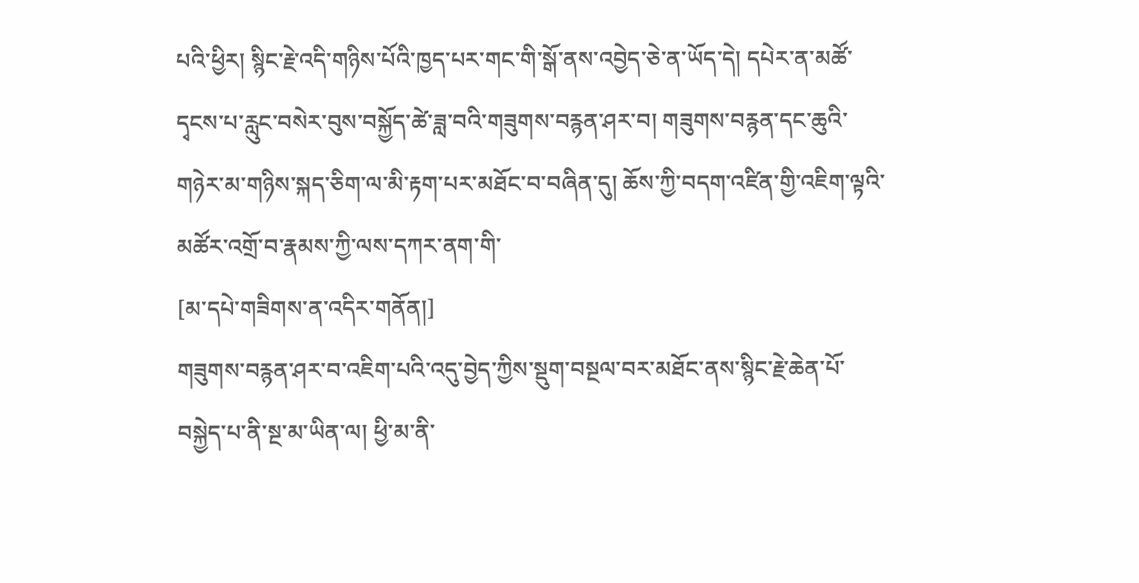པའི་ཕྱིར། སྙིང་རྗེ་འདི་གཉིས་པོའི་ཁྱད་པར་གང་གི་སྒོ་ནས་འབྱེད་ཅེ་ན་ཡོད་དེ། དཔེར་ན་མཚོ་དྭངས་པ་རླུང་བསེར་བུས་བསྐྱོད་ཚེ་ཟླ་བའི་གཟུགས་བརྙན་ཤར་བ། གཟུགས་བརྙན་དང་ཆུའི་གཉེར་མ་གཉིས་སྐད་ཅིག་ལ་མི་རྟག་པར་མཐོང་བ་བཞིན་དུ། ཆོས་ཀྱི་བདག་འཛིན་གྱི་འཇིག་ལྟའི་མཚོར་འགྲོ་བ་རྣམས་ཀྱི་ལས་དཀར་ནག་གི་
[མ་དཔེ་གཟིགས་ན་འདིར་གནོན།]
གཟུགས་བརྙན་ཤར་བ་འཇིག་པའི་འདུ་བྱེད་ཀྱིས་སྡུག་བསྔལ་བར་མཐོང་ནས་སྙིང་རྗེ་ཆེན་པོ་བསྐྱེད་པ་ནི་སྔ་མ་ཡིན་ལ། ཕྱི་མ་ནི་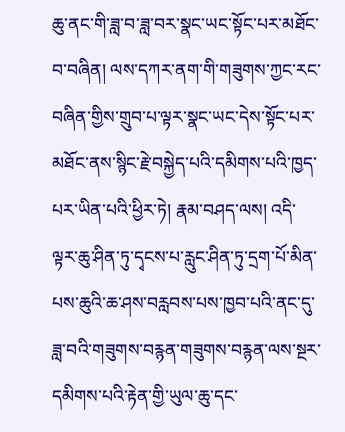ཆུ་ནང་གི་ཟླ་བ་ཟླ་བར་སྣང་ཡང་སྟོང་པར་མཐོང་བ་བཞིན། ལས་དཀར་ནག་གི་གཟུགས་ཀྱང་རང་བཞིན་གྱིས་གྲུབ་པ་ལྟར་སྣང་ཡང་དེས་སྟོང་པར་མཐོང་ནས་སྙིང་རྗེ་བསྐྱེད་པའི་དམིགས་པའི་ཁྱད་པར་ཡིན་པའི་ཕྱིར་ཏེ། རྣམ་བཤད་ལས། འདི་ལྟར་ཆུ་ཤིན་ཏུ་དྭངས་པ་རླུང་ཤིན་ཏུ་དྲག་པོ་མིན་པས་ཆུའི་ཆ་ཤས་བརླབས་པས་ཁྱབ་པའི་ནང་དུ་ཟླ་བའི་གཟུགས་བརྙན་གཟུགས་བརྙན་ལས་སྔར་དམིགས་པའི་རྟེན་གྱི་ཡུལ་ཆུ་དང་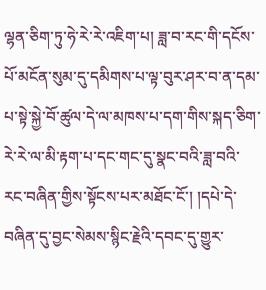ལྷན་ཅིག་ཏུ་ཧེ་རེ་རེ་འཇིག་པ། ཟླ་བ་རང་གི་དངོས་པོ་མངོན་སུམ་དུ་དམིགས་པ་ལྟ་བུར་ཤར་བ་ན་དམ་པ་སྟེ་སྐྱེ་བོ་ཚུལ་དེ་ལ་མཁས་པ་དག་གིས་སྐད་ཅིག་རེ་རེ་ལ་མི་རྟག་པ་དང་གང་དུ་སྣང་བའི་ཟླ་བའི་རང་བཞིན་གྱིས་སྟོངས་པར་མཐོང་ངོ་། །དཔེ་དེ་བཞིན་དུ་བྱང་སེམས་སྙིང་རྗེའི་དབང་དུ་གྱུར་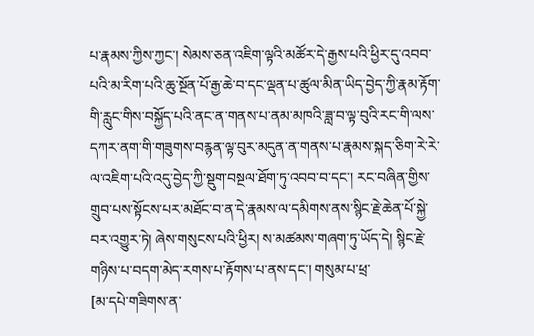པ་རྣམས་ཀྱིས་ཀྱང་། སེམས་ཅན་འཇིག་ལྟའི་མཚོར་དེ་རྒྱས་པའི་ཕྱིར་དུ་འབབ་པའི་མ་རིག་པའི་ཆུ་སྔོན་པོ་རྒྱ་ཆེ་བ་དང་ལྡན་པ་ཚུལ་མིན་ཡིད་བྱེད་ཀྱི་རྣམ་རྟོག་གི་རླུང་གིས་བསྐྱོད་པའི་ནང་ན་གནས་པ་ནམ་མཁའི་ཟླ་བ་ལྟ་བུའི་རང་གི་ལས་དཀར་ནག་གི་གཟུགས་བརྙན་ལྟ་བུར་མདུན་ན་གནས་པ་རྣམས་སྐད་ཅིག་རེ་རེ་ལ་འཇིག་པའི་འདུ་བྱེད་ཀྱི་སྡུག་བསྔལ་ཐོག་ཏུ་འབབ་བ་དང་། རང་བཞིན་གྱིས་གྲུབ་པས་སྟོངས་པར་མཐོང་བ་ན་དེ་རྣམས་ལ་དམིགས་ནས་སྙིང་རྗེ་ཆེན་པོ་སྐྱེ་བར་འགྱུར་ཏེ། ཞེས་གསུངས་པའི་ཕྱིར། ས་མཚམས་གཞག་ཏུ་ཡོད་དེ། སྙིང་རྗེ་གཉིས་པ་བདག་མེད་རགས་པ་རྟོགས་པ་ནས་དང་། གསུམ་པ་ཕྲ་
[མ་དཔེ་གཟིགས་ན་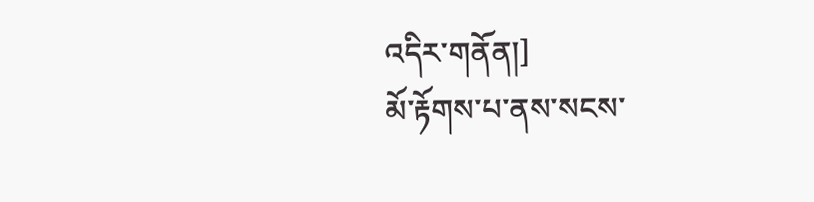འདིར་གནོན།]
མོ་རྟོགས་པ་ནས་སངས་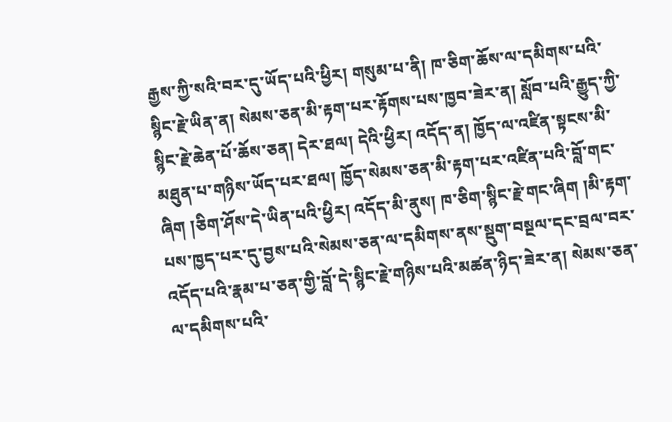རྒྱས་ཀྱི་སའི་བར་དུ་ཡོད་པའི་ཕྱིར། གསུམ་པ་ནི། ཁ་ཅིག་ཆོས་ལ་དམིགས་པའི་སྙིང་རྗེ་ཡིན་ན། སེམས་ཅན་མི་རྟག་པར་རྟོགས་པས་ཁྱབ་ཟེར་ན། སློབ་པའི་རྒྱུད་ཀྱི་སྙིང་རྗེ་ཆེན་པོ་ཆོས་ཅན། དེར་ཐལ། དེའི་ཕྱིར། འདོད་ན། ཁྱོད་ལ་འཛིན་སྟངས་མི་མཐུན་པ་གཉིས་ཡོད་པར་ཐལ། ཁྱོད་སེམས་ཅན་མི་རྟག་པར་འཛིན་པའི་བློ་གང་ཞིག །ཅིག་ཤོས་དེ་ཡིན་པའི་ཕྱིར། འདོད་མི་ནུས། ཁ་ཅིག་སྙིང་རྗེ་གང་ཞིག །མི་རྟག་པས་ཁྱད་པར་དུ་བྱས་པའི་སེམས་ཅན་ལ་དམིགས་ནས་སྡུག་བསྔལ་དང་བྲལ་བར་འདོད་པའི་རྣམ་པ་ཅན་གྱི་བློ་དེ་སྙིང་རྗེ་གཉིས་པའི་མཚན་ཉིད་ཟེར་ན། སེམས་ཅན་ལ་དམིགས་པའི་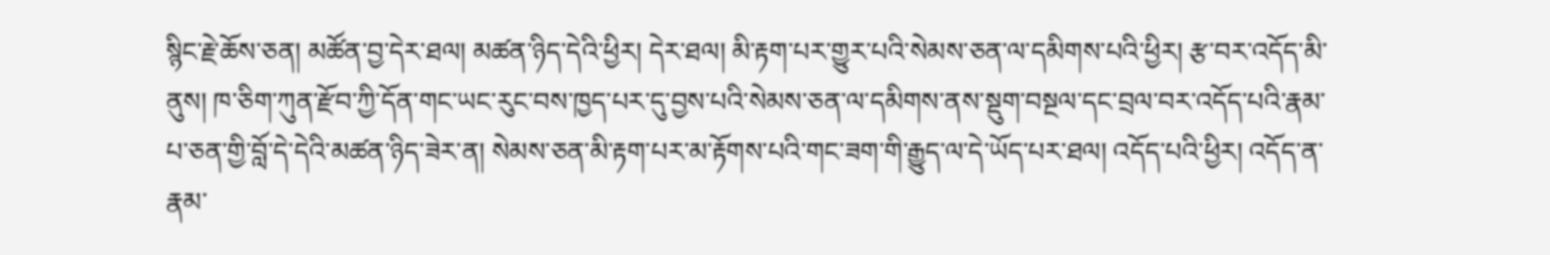སྙིང་རྗེ་ཆོས་ཅན། མཚོན་བྱ་དེར་ཐལ། མཚན་ཉིད་དེའི་ཕྱིར། དེར་ཐལ། མི་རྟག་པར་གྱུར་པའི་སེམས་ཅན་ལ་དམིགས་པའི་ཕྱིར། རྩ་བར་འདོད་མི་ནུས། ཁ་ཅིག་ཀུན་རྫོབ་ཀྱི་དོན་གང་ཡང་རུང་བས་ཁྱད་པར་དུ་བྱས་པའི་སེམས་ཅན་ལ་དམིགས་ནས་སྡུག་བསྔལ་དང་བྲལ་བར་འདོད་པའི་རྣམ་པ་ཅན་གྱི་བློ་དེ་དེའི་མཚན་ཉིད་ཟེར་ན། སེམས་ཅན་མི་རྟག་པར་མ་རྟོགས་པའི་གང་ཟག་གི་རྒྱུད་ལ་དེ་ཡོད་པར་ཐལ། འདོད་པའི་ཕྱིར། འདོད་ན་རྣམ་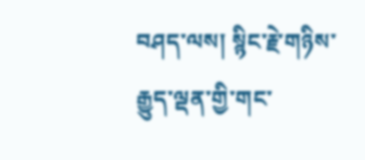བཤད་ལས། སྙིང་རྗེ་གཉིས་རྒྱུད་ལྡན་གྱི་གང་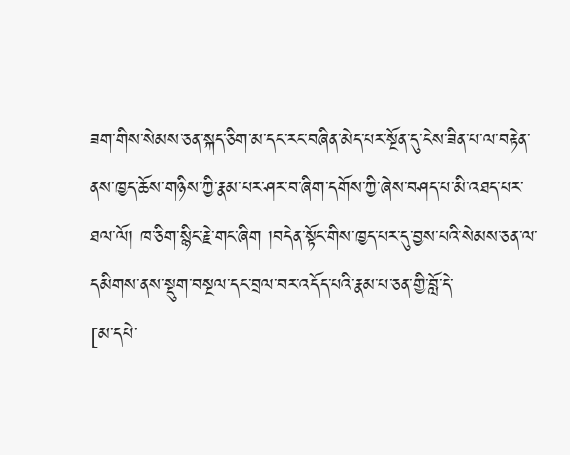ཟག་གིས་སེམས་ཅན་སྐད་ཅིག་མ་དང་རང་བཞིན་མེད་པར་སྔོན་དུ་ངེས་ཟིན་པ་ལ་བརྟེན་ནས་ཁྱད་ཆོས་གཉིས་ཀྱི་རྣམ་པར་ཤར་བ་ཞིག་དགོས་ཀྱི་ཞེས་བཤད་པ་མི་འཐད་པར་ཐལ་ལོ། ཁ་ཅིག་སྙིང་རྗེ་གང་ཞིག །བདེན་སྟོང་གིས་ཁྱད་པར་དུ་བྱས་པའི་སེམས་ཅན་ལ་དམིགས་ནས་སྡུག་བསྔལ་དང་བྲལ་བར་འདོད་པའི་རྣམ་པ་ཅན་གྱི་བློ་དེ་
[མ་དཔེ་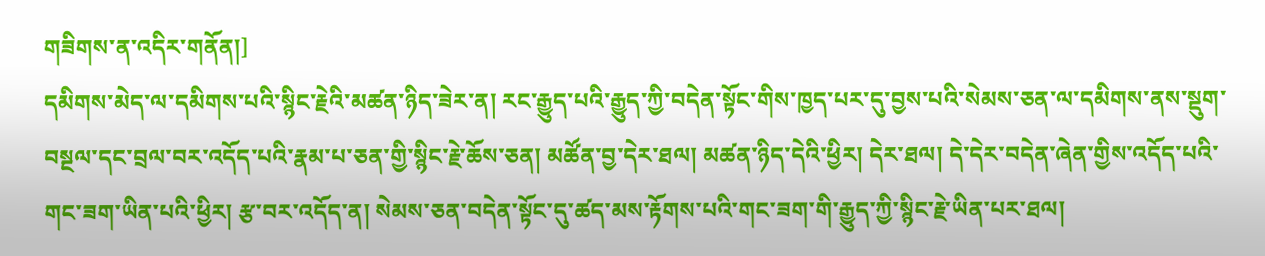གཟིགས་ན་འདིར་གནོན།]
དམིགས་མེད་ལ་དམིགས་པའི་སྙིང་རྗེའི་མཚན་ཉིད་ཟེར་ན། རང་རྒྱུད་པའི་རྒྱུད་ཀྱི་བདེན་སྟོང་གིས་ཁྱད་པར་དུ་བྱས་པའི་སེམས་ཅན་ལ་དམིགས་ནས་སྡུག་བསྔལ་དང་བྲལ་བར་འདོད་པའི་རྣམ་པ་ཅན་གྱི་སྙིང་རྗེ་ཆོས་ཅན། མཚོན་བྱ་དེར་ཐལ། མཚན་ཉིད་དེའི་ཕྱིར། དེར་ཐལ། དེ་དེར་བདེན་ཞེན་གྱིས་འདོད་པའི་གང་ཟག་ཡིན་པའི་ཕྱིར། རྩ་བར་འདོད་ན། སེམས་ཅན་བདེན་སྟོང་དུ་ཚད་མས་རྟོགས་པའི་གང་ཟག་གི་རྒྱུད་ཀྱི་སྙིང་རྗེ་ཡིན་པར་ཐལ།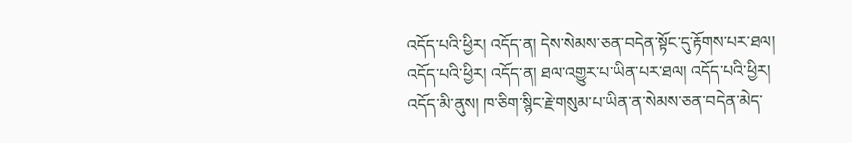འདོད་པའི་ཕྱིར། འདོད་ན། དེས་སེམས་ཅན་བདེན་སྟོང་དུ་རྟོགས་པར་ཐལ། འདོད་པའི་ཕྱིར། འདོད་ན། ཐལ་འགྱུར་པ་ཡིན་པར་ཐལ། འདོད་པའི་ཕྱིར། འདོད་མི་ནུས། ཁ་ཅིག་སྙིང་རྗེ་གསུམ་པ་ཡིན་ན་སེམས་ཅན་བདེན་མེད་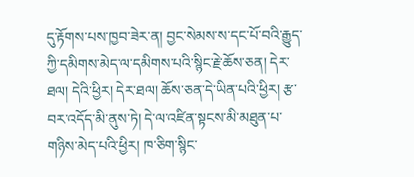དུ་རྟོགས་པས་ཁྱབ་ཟེར་ན། བྱང་སེམས་ས་དང་པོ་བའི་རྒྱུད་ཀྱི་དམིགས་མེད་ལ་དམིགས་པའི་སྙིང་རྗེ་ཆོས་ཅན། དེར་ཐལ། དེའི་ཕྱིར། དེར་ཐལ། ཆོས་ཅན་དེ་ཡིན་པའི་ཕྱིར། རྩ་བར་འདོད་མི་ནུས་ཏེ། དེ་ལ་འཛིན་སྟངས་མི་མཐུན་པ་གཉིས་མེད་པའི་ཕྱིར། ཁ་ཅིག་སྙིང་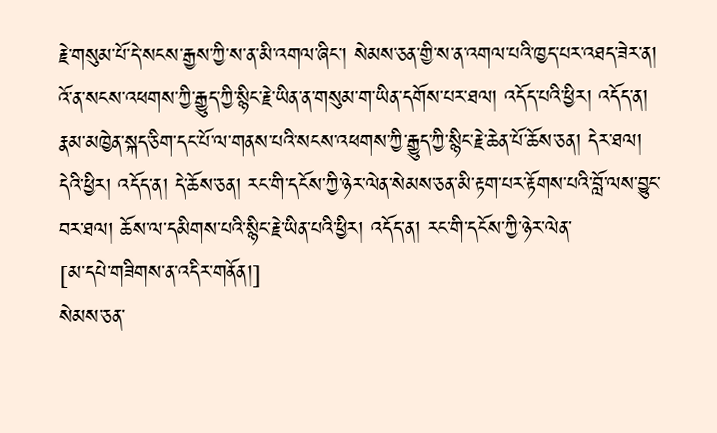རྗེ་གསུམ་པོ་དེ་སངས་རྒྱས་ཀྱི་ས་ན་མི་འགལ་ཞིང་། སེམས་ཅན་གྱི་ས་ན་འགལ་པའི་ཁྱད་པར་འཐད་ཟེར་ན། འོ་ན་སངས་འཕགས་ཀྱི་རྒྱུད་ཀྱི་སྙིང་རྗེ་ཡིན་ན་གསུམ་ག་ཡིན་དགོས་པར་ཐལ། འདོད་པའི་ཕྱིར། འདོད་ན། རྣམ་མཁྱེན་སྐད་ཅིག་དང་པོ་ལ་གནས་པའི་སངས་འཕགས་ཀྱི་རྒྱུད་ཀྱི་སྙིང་རྗེ་ཆེན་པོ་ཆོས་ཅན། དེར་ཐལ། དེའི་ཕྱིར། འདོད་ན། དེ་ཆོས་ཅན། རང་གི་དངོས་ཀྱི་ཉེར་ལེན་སེམས་ཅན་མི་རྟག་པར་རྟོགས་པའི་བློ་ལས་བྱུང་བར་ཐལ། ཆོས་ལ་དམིགས་པའི་སྙིང་རྗེ་ཡིན་པའི་ཕྱིར། འདོད་ན། རང་གི་དངོས་ཀྱི་ཉེར་ལེན་
[མ་དཔེ་གཟིགས་ན་འདིར་གནོན།]
སེམས་ཅན་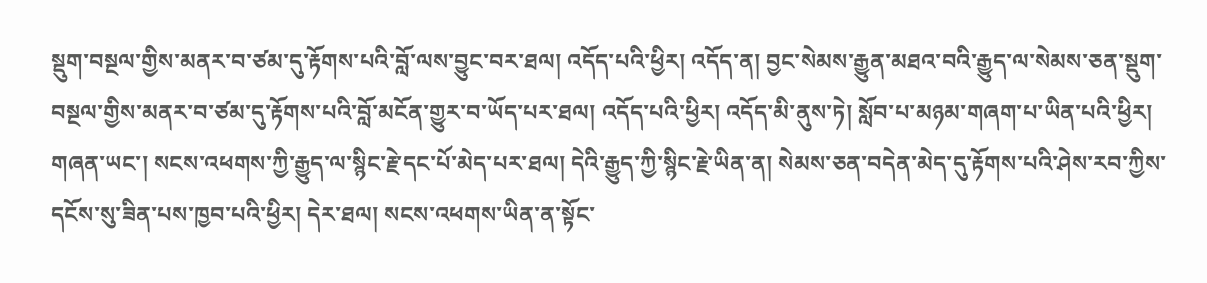སྡུག་བསྔལ་གྱིས་མནར་བ་ཙམ་དུ་རྟོགས་པའི་བློ་ལས་བྱུང་བར་ཐལ། འདོད་པའི་ཕྱིར། འདོད་ན། བྱང་སེམས་རྒྱུན་མཐའ་བའི་རྒྱུད་ལ་སེམས་ཅན་སྡུག་བསྔལ་གྱིས་མནར་བ་ཙམ་དུ་རྟོགས་པའི་བློ་མངོན་གྱུར་བ་ཡོད་པར་ཐལ། འདོད་པའི་ཕྱིར། འདོད་མི་ནུས་ཏེ། སློབ་པ་མཉམ་གཞག་པ་ཡིན་པའི་ཕྱིར། གཞན་ཡང་། སངས་འཕགས་ཀྱི་རྒྱུད་ལ་སྙིང་རྗེ་དང་པོ་མེད་པར་ཐལ། དེའི་རྒྱུད་ཀྱི་སྙིང་རྗེ་ཡིན་ན། སེམས་ཅན་བདེན་མེད་དུ་རྟོགས་པའི་ཤེས་རབ་ཀྱིས་དངོས་སུ་ཟིན་པས་ཁྱབ་པའི་ཕྱིར། དེར་ཐལ། སངས་འཕགས་ཡིན་ན་སྟོང་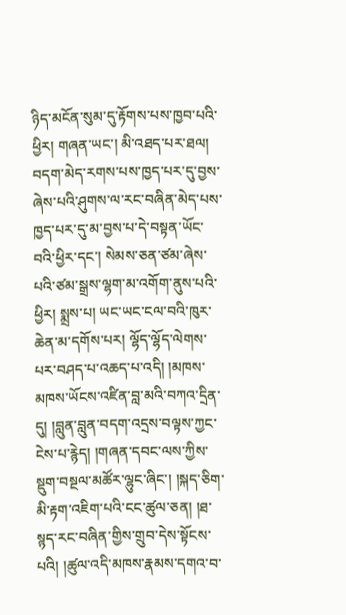ཉིད་མངོན་སུམ་དུ་རྟོགས་པས་ཁྱབ་པའི་ཕྱིར། གཞན་ཡང་། མི་འཐད་པར་ཐལ། བདག་མེད་རགས་པས་ཁྱད་པར་དུ་བྱས་ཞེས་པའི་ཤུགས་ལ་རང་བཞིན་མེད་པས་ཁྱད་པར་དུ་མ་བྱས་པ་དེ་བསྟན་ཡོང་བའི་ཕྱིར་དང་། སེམས་ཅན་ཙམ་ཞེས་པའི་ཙམ་སྒྲས་ལྷག་མ་འགོག་ནུས་པའི་ཕྱིར། སྨྲས་པ། ཡང་ཡང་ངལ་བའི་ཁུར་ཆེན་མ་དགོས་པར། ལྷོད་ལྷོད་ལེགས་པར་བཤད་པ་འཆད་པ་འདི། །མཁས་མཁས་ཡོངས་འཛིན་བླ་མའི་བཀའ་དྲིན་དུ། །བླུན་བླུན་བདག་འདྲས་བལྟས་ཀྱང་ངེས་པ་རྙེད། །གཞན་དབང་ལས་ཀྱིས་སྡུག་བསྔལ་མཚོར་ལྷུང་ཞིང་། །སྐད་ཅིག་མི་རྟག་འཇིག་པའི་ངང་ཚུལ་ཅན། །ཐ་སྙད་རང་བཞིན་གྱིས་གྲུབ་དེས་སྟོངས་པའི། །ཚུལ་འདི་མཁས་རྣམས་དགའ་བ་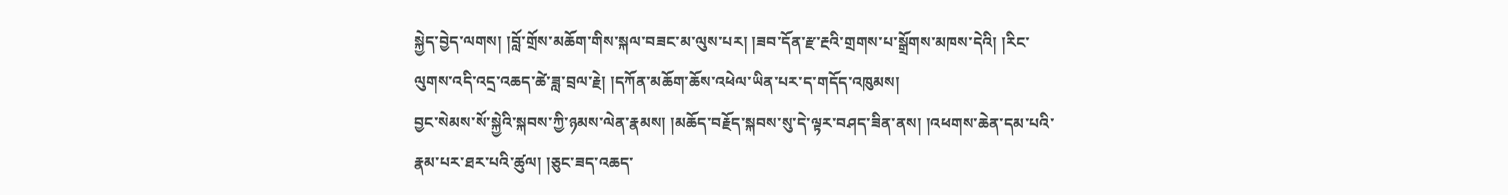སྐྱེད་བྱེད་ལགས། །བློ་གྲོས་མཆོག་གིས་སྐལ་བཟང་མ་ལུས་པར། །ཟབ་དོན་རྫ་རྔའི་གྲགས་པ་སྒྲོགས་མཁས་དེའི། །རིང་ལུགས་འདི་འདྲ་འཆད་ཚེ་ཟླ་བྲལ་རྗེ། །དཀོན་མཆོག་ཆོས་འཕེལ་ཡིན་པར་ད་གདོད་འཁུམས།
བྱང་སེམས་སོ་སྐྱེའི་སྐབས་ཀྱི་ཉམས་ལེན་རྣམས། །མཆོད་བརྗོད་སྐབས་སུ་དེ་ལྟར་བཤད་ཟིན་ནས། །འཕགས་ཆེན་དམ་པའི་རྣམ་པར་ཐར་པའི་ཚུལ། །ཅུང་ཟད་འཆད་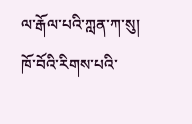ལ་རྒོལ་པའི་ཀླན་ཀ་སུ། ཁོ་བོའི་རིགས་པའི་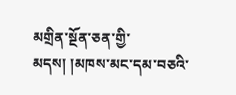མགྲིན་སྔོན་ཅན་གྱི་མདས། །མཁས་མང་དམ་བཅའི་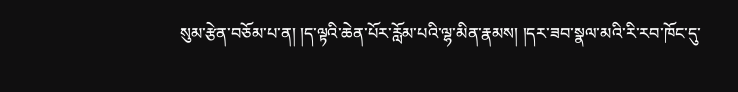སུམ་རྩེན་བཅོམ་པ་ན། །ད་ལྟའི་ཆེན་པོར་རློམ་པའི་ལྷ་མིན་རྣམས། །དར་ཟབ་སྣལ་མའི་རི་རབ་ཁོང་དུ་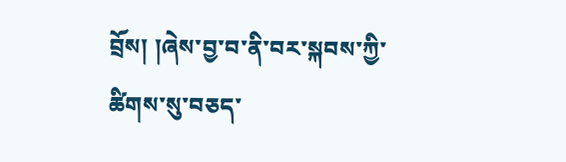བྲོས། །ཞེས་བྱ་བ་ནི་བར་སྐབས་ཀྱི་ཚིགས་སུ་བཅད་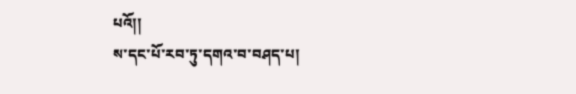པའོ།།
ས་དང་པོ་རབ་ཏུ་དགའ་བ་བཤད་པ།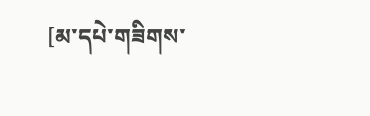[མ་དཔེ་གཟིགས་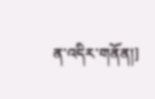ན་འདིར་གནོན།]